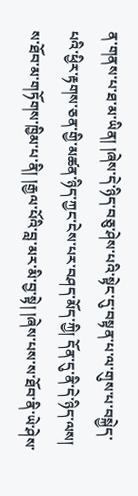ན་གནས་པ་ཐ་མ་ཡིན། །ཞེས་དེ་ཉིད་བཅུ་ཤེས་པའི་སྟེང་དུ་བསྟན་པ་ལ་གུས་པ་བསྐྱེད་པའི་ཕྱིར་རྟགས་ཅན་གྱི་མཚན་ཉིད་ཀྱང་ངེས་པར་བཤད་མོད་ཀྱི། དོན་དུ་ནི་དེ་ཉིད་ལས། ས་ཐོབ་མ་གཏོགས་ཁྱིམ་པ་ནི། །རྒྱལ་པོའི་བླ་མར་མི་བྱ་སྟེ། །ཞེས་པས་ས་ཐོབ་ནི་ཡེ་ཤེས་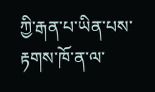ཀྱི་རྒན་པ་ཡིན་པས་རྟགས་ཁོ་ན་ལ་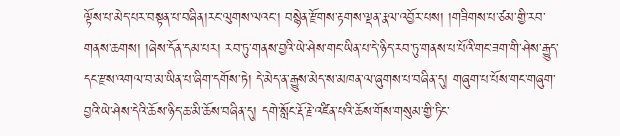ལྟོས་པ་མེད་པར་བསྟན་པ་བཞིན།རང་ལུགས་ལའང་། བསྙེན་རྫོགས་རྟགས་ལྡན་རྣལ་འབྱོར་པས། །གཟིགས་པ་ཙམ་གྱི་རབ་གནས་ཆགས། །ཞེས་དོན་དམ་པར། རབ་ཏུ་གནས་བྱའི་ཡེ་ཤེས་གང་ཡིན་པ་དེ་ཉིད་རབ་ཏུ་གནས་པ་པོའི་གང་ཟག་གི་ཤེས་རྒྱུད་དང་རྫས་འགལ་བ་མ་ཡིན་པ་ཞིག་དགོས་ཏེ། དེ་མེད་ན་རྒྱུས་མེད་ས་མཁན་ལ་ཞུགས་པ་བཞིན་དུ། གཞུག་པ་པོས་གང་གཞུག་བྱའི་ཡེ་ཤེས་དེའི་ཆོས་ཉིད་ཆ་མི་ཆོས་བཞིན་དུ། དགེ་སློང་རྡོ་རྗེ་འཛིན་པའི་ཆོས་གོས་གསུམ་གྱི་ཏིང་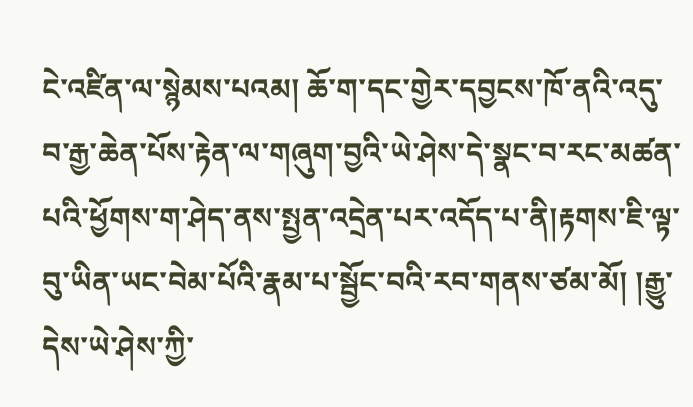ངེ་འཛིན་ལ་སྙེམས་པའམ། ཆོ་ག་དང་གྱེར་དབྱངས་ཁོ་ནའི་འདུ་བ་རྒྱ་ཆེན་པོས་རྟེན་ལ་གཞུག་བྱའི་ཡེ་ཤེས་དེ་སྣང་བ་རང་མཚན་པའི་ཕྱོགས་ག་ཤེད་ནས་སྤྱན་འདྲེན་པར་འདོད་པ་ནི།རྟགས་ཇི་ལྟ་བུ་ཡིན་ཡང་བེམ་པོའི་རྣམ་པ་སྦྱོང་བའི་རབ་གནས་ཙམ་མོ། །རྒྱུ་དེས་ཡེ་ཤེས་ཀྱི་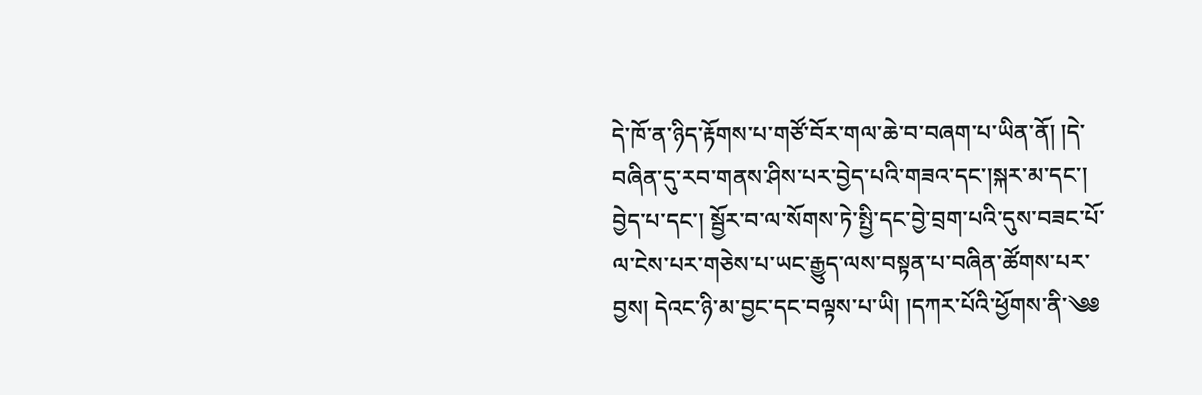དེ་ཁོ་ན་ཉིད་རྟོགས་པ་གཙོ་བོར་གལ་ཆེ་བ་བཞག་པ་ཡིན་ནོ། །དེ་བཞིན་དུ་རབ་གནས་ཤིས་པར་བྱེད་པའི་གཟའ་དང་།སྐར་མ་དང་། བྱེད་པ་དང་། སྦྱོར་བ་ལ་སོགས་ཏེ་སྤྱི་དང་བྱེ་བྲག་པའི་དུས་བཟང་པོ་ལ་ངེས་པར་གཅེས་པ་ཡང་རྒྱུད་ལས་བསྟན་པ་བཞིན་ཚོགས་པར་བྱས། དེའང་ཉི་མ་བྱང་དང་བལྟས་པ་ཡི། །དཀར་པོའི་ཕྱོགས་ནི་༄༅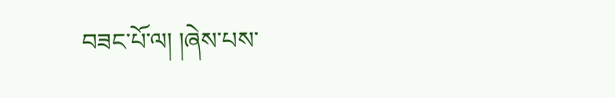བཟང་པོ་ལ། །ཞེས་པས་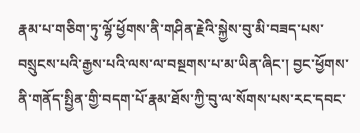རྣམ་པ་གཅིག་ཏུ་ལྷོ་ཕྱོགས་ནི་གཤིན་རྗེའི་སྐྱེས་བུ་མི་བཟད་པས་བསྲུངས་པའི་རྒྱས་པའི་ལས་ལ་བསྔགས་པ་མ་ཡིན་ཞིང་། བྱང་ཕྱོགས་ནི་གནོད་སྤྱིན་གྱི་བདག་པོ་རྣམ་ཐོས་ཀྱི་བུ་ལ་སོགས་པས་རང་དབང་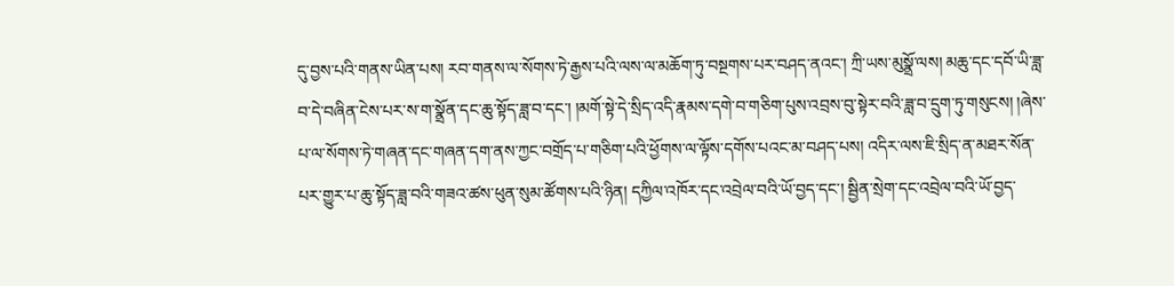དུ་བྱས་པའི་གནས་ཡིན་པས། རབ་གནས་ལ་སོགས་ཏེ་རྒྱས་པའི་ལས་ལ་མཆོག་ཏུ་བསྔགས་པར་བཤད་ནའང་། ཀྲི་ཡས་མུསྣྲོ་ལས། མཆུ་དང་དབོ་ཡི་ཟླ་བ་དེ་བཞིན་ངེས་པར་ས་ག་སྣྲོན་དང་ཆུ་སྟོད་ཟླ་བ་དང་། །མགོ་སྟེ་དེ་སྲིད་འདི་རྣམས་དགེ་བ་གཅིག་པུས་འབྲས་བུ་སྟེར་བའི་ཟླ་བ་དྲུག་ཏུ་གསུངས། །ཞེས་པ་ལ་སོགས་ཏེ་གཞན་དང་གཞན་དག་ནས་ཀྱང་བགྲོད་པ་གཅིག་པའི་ཕྱོགས་ལ་ལྟོས་དགོས་པའང་མ་བཤད་པས། འདིར་ལས་ཇི་སྲིད་ན་མཐར་སོན་པར་གྱུར་པ་ཆུ་སྟོད་ཟླ་བའི་གཟའ་ཚས་ཕུན་སུམ་ཚོགས་པའི་ཉིན། དཀྱིལ་འཁོར་དང་འབྲེལ་བའི་ཡོ་བྱད་དང་། སྦྱིན་སྲེག་དང་འབྲེལ་བའི་ཡོ་བྱད་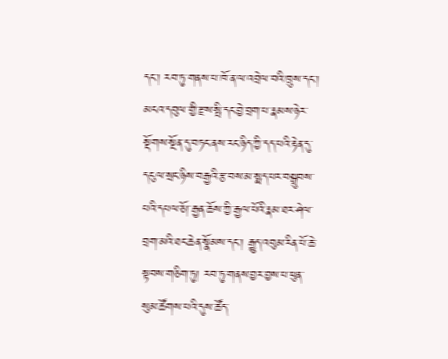དང་། རབ་ཏུ་གནས་པ་ཁོ་ན་ལ་འབྲེལ་བའི་ཁྲུས་དང་། མངའ་དབུལ་གྱི་རྫས་སྤི་དང་བྱེ་བྲག་པ་རྣམས་ཉེར་སྡོགས་སྔོན་དུ་བཏང་ནས་རང་ཉིད་ཀྱི་དད་པའི་རྟེན་དུ་དངུལ་སྲང་ཉིས་བརྒྱའི་རྩ་བས་མ་སྨད་པར་བསྒྲུབས་པའི་དཔལ་ཅོ།་རྒྱན་ཆོས་ཀྱི་རྒྱལ་པོའི་རྣམ་ཐར་ཤེལ་བྲག་མའི་ཐང་ཆེན་སྣོམས་དང་། རྒྱུད་འབུམ་རིན་པོ་ཆེ་སྟབས་གཅིག་ཏུ། རབ་ཏུ་གནས་བྱར་བྱས་པ་ཕུན་སུམ་ཚོགས་པའི་དུས་ཚོད་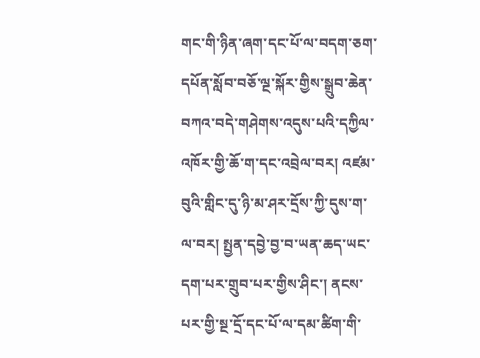གང་གི་ཉིན་ཞག་དང་པོ་ལ་བདག་ཅག་དཔོན་སློབ་བཅོ་ལྔ་སྐོར་གྱིས་སྒྲུབ་ཆེན་བཀའ་བདེ་གཤེགས་འདུས་པའི་དཀྱིལ་འཁོར་གྱི་ཆོ་ག་དང་འབྲེལ་བར། འཛམ་བུའི་གླིང་དུ་ཉི་མ་ཤར་དྲོས་ཀྱི་དུས་ག་ལ་བར། སྤྱན་དབྱེ་བྱ་བ་ཡན་ཆད་ཡང་དག་པར་གྲུབ་པར་གྱིས་ཤིང་། ནངས་པར་གྱི་སྔ་དྲོ་དང་པོ་ལ་དམ་ཚིག་གི་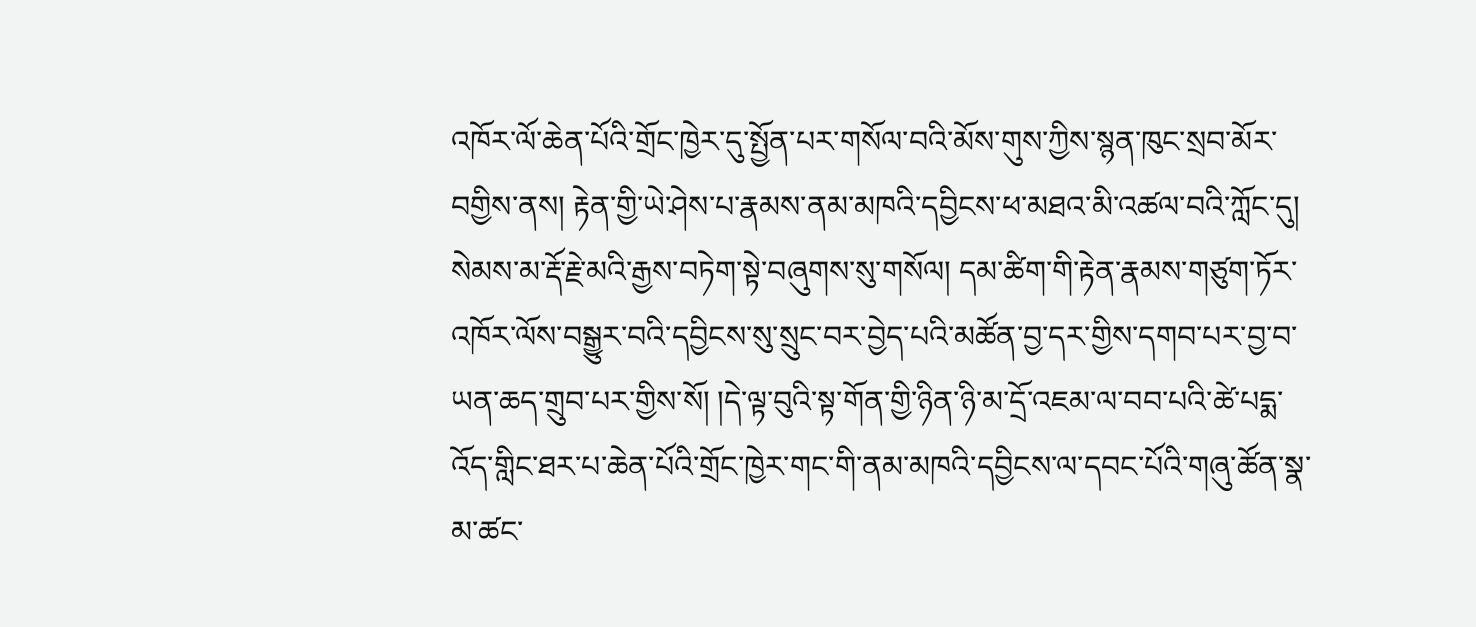འཁོར་ལོ་ཆེན་པོའི་གྲོང་ཁྱེར་དུ་སྤྱོན་པར་གསོལ་བའི་མོས་གུས་ཀྱིས་སྙན་ཁུང་སྲབ་མོར་བགྱིས་ནས། རྟེན་གྱི་ཡེ་ཤེས་པ་རྣམས་ནམ་མཁའི་དབྱིངས་ཕ་མཐའ་མི་འཚལ་བའི་ཀློང་དུ། སེམས་མ་རྡོ་རྗེ་མའི་རྒྱས་བཏེག་སྟེ་བཞུགས་སུ་གསོལ། དམ་ཚིག་གི་རྟེན་རྣམས་གཙུག་ཏོར་འཁོར་ལོས་བསྒྱུར་བའི་དབྱིངས་སུ་སྲུང་བར་བྱེད་པའི་མཚོན་བྱ་དར་གྱིས་དགབ་པར་བྱ་བ་ཡན་ཆད་གྲུབ་པར་གྱིས་སོ། །དེ་ལྟ་བུའི་སྟ་གོན་གྱི་ཉིན་ཉི་མ་དྲོ་འཇམ་ལ་བབ་པའི་ཚེ་པདྨ་འོད་གླིང་ཐར་པ་ཆེན་པོའི་གྲོང་ཁྱེར་གང་གི་ནམ་མཁའི་དབྱིངས་ལ་དབང་པོའི་གཞུ་ཚོན་སྣ་མ་ཚང་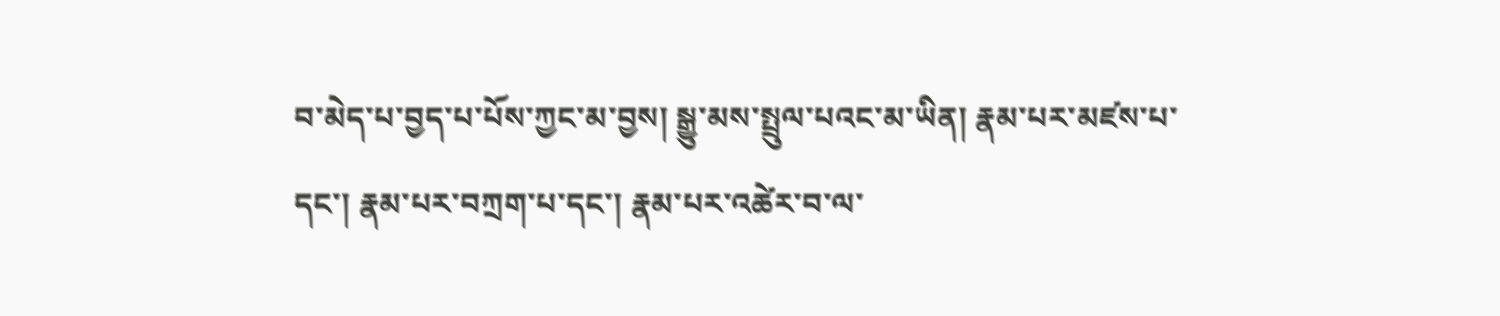བ་མེད་པ་བྱད་པ་པོས་ཀྱང་མ་བྱས། སྒྱུ་མས་སྤྲུལ་པའང་མ་ཡིན། རྣམ་པར་མཛས་པ་དང་། རྣམ་པར་བཀྲག་པ་དང་། རྣམ་པར་འཚེར་བ་ལ་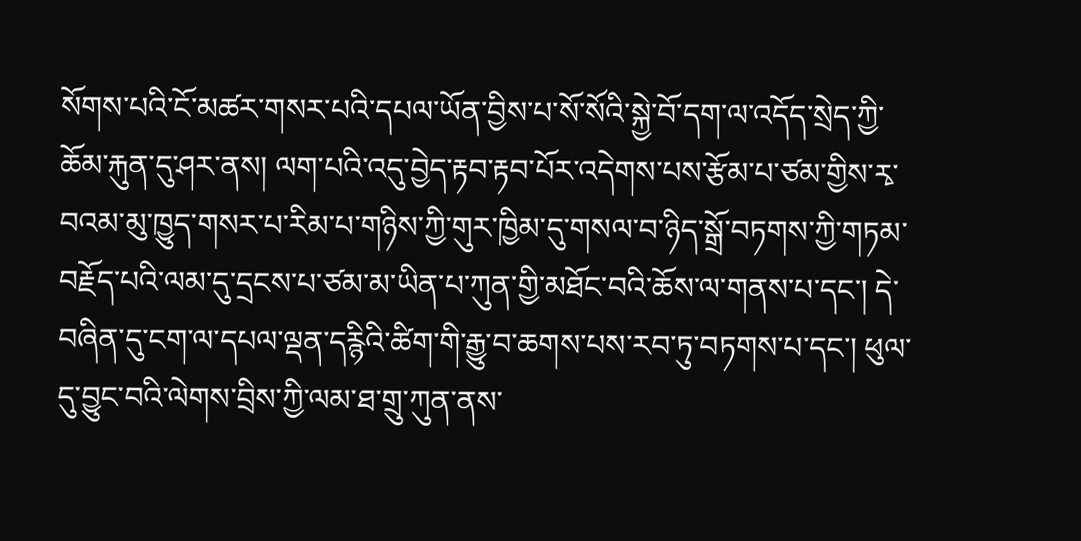སོགས་པའི་ངོ་མཚར་གསར་པའི་དཔལ་ཡོན་བྱིས་པ་སོ་སོའི་སྐྱེ་བོ་དག་ལ་འདོད་སྲེད་ཀྱི་ཆོམ་རྐུན་དུ་ཤར་ནས། ལག་པའི་འདུ་བྱེད་རྟབ་རྟབ་པོར་འདེགས་པས་རྩོམ་པ་ཙམ་གྱིས་རྭ་བའམ་མུ་ཁྱུད་གསར་པ་རིམ་པ་གཉིས་ཀྱི་གུར་ཁྱིམ་དུ་གསལ་བ་ཉིད་སྒྲོ་བཏགས་ཀྱི་གཏམ་བརྗོད་པའི་ལམ་དུ་དྲངས་པ་ཙམ་མ་ཡིན་པ་ཀུན་གྱི་མཐོང་བའི་ཆོས་ལ་གནས་པ་དང་། དེ་བཞིན་དུ་ངག་ལ་དཔལ་ལྡན་དརྙིའི་ཚིག་གི་རྒྱུ་བ་ཆགས་པས་རབ་ཏུ་བཏགས་པ་དང་། ཕུལ་དུ་བྱུང་བའི་ལེགས་བྲིས་ཀྱི་ལམ་ཐ་གྲུ་ཀུན་ནས་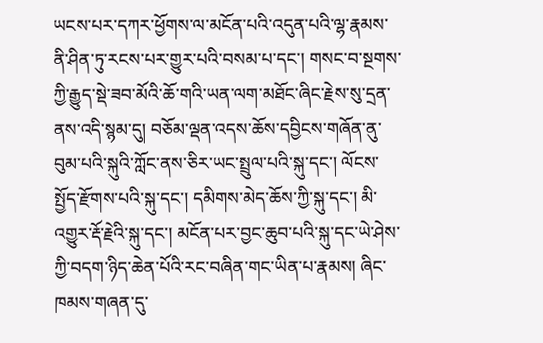ཡངས་པར་དཀར་ཕྱོགས་ལ་མངོན་པའི་འདུན་པའི་ལྷ་རྣམས་ནི་ཤིན་ཏུ་རངས་པར་གྱུར་པའི་བསམ་པ་དང་། གསང་བ་སྔགས་ཀྱི་རྒྱུད་སྡེ་ཟབ་མོའི་ཆོ་གའི་ཡན་ལག་མཐོང་ཞིང་རྗེས་སུ་དྲན་ནས་འདི་སྙམ་དུ། བཅོམ་ལྡན་འདས་ཆོས་དབྱིངས་གཞོན་ནུ་བུམ་པའི་སྐུའི་ཀློང་ནས་ཅིར་ཡང་སྤྲུལ་པའི་སྐུ་དང་། ལོངས་སྤྱོད་རྫོགས་པའི་སྐུ་དང་། དམིགས་མེད་ཆོས་ཀྱི་སྐུ་དང་། མི་འགྱུར་རྡོ་རྗེའི་སྐུ་དང་། མངོན་པར་བྱང་ཆུབ་པའི་སྐུ་དང་ཡེ་ཤེས་ཀྱི་བདག་ཉིད་ཆེན་པོའི་རང་བཞིན་གང་ཡིན་པ་རྣམས། ཞིང་ཁམས་གཞན་དུ་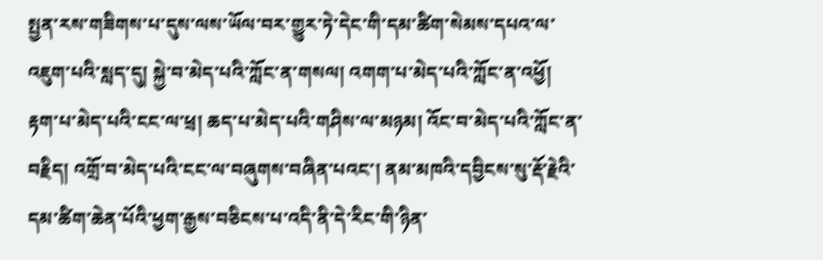སྤྱན་རས་གཟིགས་པ་དུས་ལས་ཡོལ་བར་གྱུར་ཏེ་དེང་གི་དམ་ཚིག་སེམས་དཔའ་ལ་འཇུག་པའི་སླད་དུ། སྐྱེ་བ་མེད་པའི་ཀློང་ན་གསལ། འགག་པ་མེད་པའི་ཀློང་ན་འཕྱོ། རྟག་པ་མེད་པའི་ངང་ལ་ཕྲ། ཆད་པ་མེད་པའི་གཤིས་ལ་མཉམ། འོང་བ་མེད་པའི་ཀློང་ན་བརྗིད། འགྲོ་བ་མེད་པའི་ངང་ལ་བཞུགས་བཞིན་པའང་། ནམ་མཁའི་དབྱིངས་སུ་རྡོ་རྗེའི་དམ་ཚིག་ཆེན་པོའི་ཕྱག་རྒྱས་བཅིངས་པ་འདི་ནི་དེ་རིང་གི་ཉིན་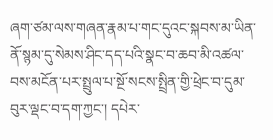ཞག་ཙམ་ལས་གཞན་རྣམ་པ་གང་དུའང་སྐབས་མ་ཡིན་ནོ་སྙམ་དུ་སེམས་ཤིང་དད་པའི་སྣང་བ་ཆབ་མི་འཚལ་བས་མངོན་པར་སྤྲུལ་པ་སྔོ་སངས་སྤྲིན་གྱི་ཕྲེང་བ་དུམ་བུར་ལྡང་བ་དག་ཀྱང་། དཔེར་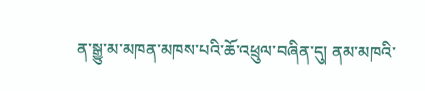ན་སྒྱུ་མ་མཁན་མཁས་པའི་ཆོ་འཕྲུལ་བཞིན་དུ། ནམ་མཁའི་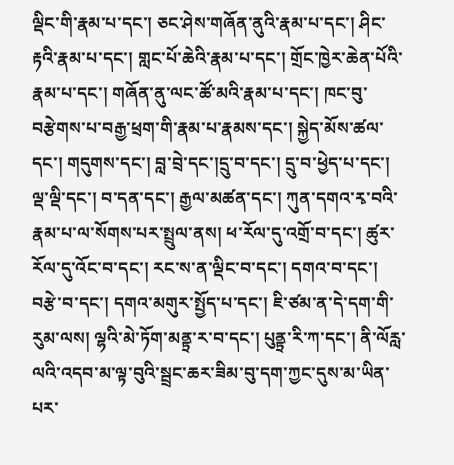ལྡིང་གི་རྣམ་པ་དང་། ཅང་ཤེས་གཞོན་ནུའི་རྣམ་པ་དང་། ཤིང་རྟའི་རྣམ་པ་དང་། གླང་པོ་ཆེའི་རྣམ་པ་དང་། གྲོང་ཁྱེར་ཆེན་པོའི་རྣམ་པ་དང་། གཞོན་ནུ་ལང་ཚོ་མའི་རྣམ་པ་དང་། ཁང་བུ་བརྩེགས་པ་བརྒྱ་ཕྲག་གི་རྣམ་པ་རྣམས་དང་། སྐྱེད་མོས་ཚལ་དང་། གདུགས་དང་། བླ་བྲེ་དང་།དྲུ་བ་དང་། དྲུ་བ་ཕྱེད་པ་དང་། ལྡ་ལྡི་དང་། བ་དན་དང་། རྒྱལ་མཚན་དང་། ཀུན་དགའ་རྭ་བའི་རྣམ་པ་ལ་སོགས་པར་སྤྲུལ་ནས། ཕ་རོལ་དུ་འགྲོ་བ་དང་། ཚུར་རོལ་དུ་འོང་བ་དང་། རང་ས་ན་ལྡིང་བ་དང་། དགའ་བ་དང་། བརྩེ་བ་དང་། དགའ་མགུར་སྤྱོད་པ་དང་། ཇི་ཙམ་ན་དེ་དག་གི་རུམ་ལས། ལྷའི་མེ་ཏོག་མནྟྲ་ར་བ་དང་། པུནྟྲ་རི་ཀ་དང་། ནི་ལོརླ་ལའི་འདབ་མ་ལྟ་བུའི་སྦྲང་ཆར་ཟིམ་བུ་དག་ཀྱང་དུས་མ་ཡིན་པར་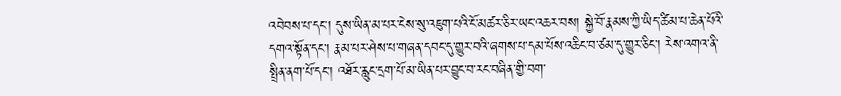འབེབས་པ་དང་། དུས་ཡིན་མ་པར་ངེས་སུ་འཇུག་པའི་ངོ་མཚར་ཅིར་ཡང་འཆར་བས། སྐྱེ་བོ་རྣམས་ཀྱི་ཡིད་ཚིམ་པ་ཆེན་པོའི་དགའ་སྟོན་དང་། རྣམ་པར་ཤེས་པ་གཞན་དབང་དུ་གྱུར་བའི་ཞགས་པ་དམ་པོས་འཆིང་བ་ཙམ་དུ་གྱུར་ཅིང་། རེས་འགའ་ནི་སྤྲིན་ནག་པོ་དང་། འཐོར་རླུང་དྲག་པོ་མ་ཡིན་པར་བྱུང་བ་རང་བཞིན་གྱི་བག་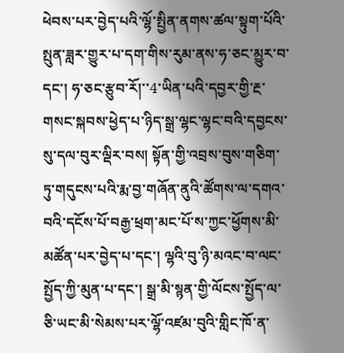ཕེབས་པར་བྱེད་པའི་ལྷོ་སྤྱིན་ནགས་ཚལ་སྟུག་པོའི་སྤུན་ཟླར་གྱུར་པ་དག་གིས་རུམ་ནས་ཧ་ཅང་མྱུར་བ་དང་། ཧ་ཅང་རྩུབ་རོ།་་4་ཡིན་པའི་དབྱར་གྱི་རྔ་གསང་སྐབས་ཕྱེད་པ་ཉིད་སྒྲ་ལྷང་ལྷང་བའི་དབྱངས་སུ་དལ་བུར་ལྡིར་བས། སྟོན་གྱི་འབྲས་བུས་གཅིག་ཏུ་གདུངས་པའི་རྨ་བྱ་གཞོན་ནུའི་ཚོགས་ལ་དགའ་བའི་དངོས་པོ་བརྒྱ་ཕྲག་མང་པོ་ས་ཀྱང་ཕྱོགས་མི་མཚོན་པར་བྱེད་པ་དང་། ལྷའི་བུ་ཉི་མའང་བ་ལང་སྤྱོད་ཀྱི་མུན་པ་དང་། སྒྲ་མི་སྙན་གྱི་ལོངས་སྤྱོད་ལ་ཅི་ཡང་མི་སེམས་པར་ལྷོ་འཛམ་བུའི་གླིང་ཁོ་ན་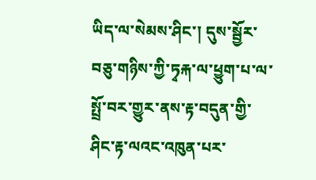ཡིད་ལ་སེམས་ཤིང་། དུས་སྦྱོར་བཅུ་གཉིས་ཀྱི་ཏྭརྐ་ལ་ཕྱུག་པ་ལ་སྤྲོ་བར་གྱུར་ནས་རྟ་བདུན་གྱི་ཤིང་རྟ་ལའང་འཁུན་པར་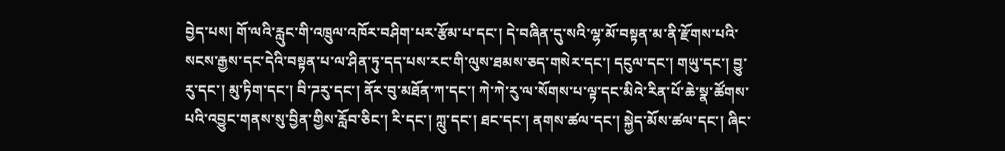བྱེད་པས། གོ་ལའི་རླུང་གི་འཁྲུལ་འཁོར་བཤིག་པར་རྩོམ་པ་དང་། དེ་བཞིན་དུ་སའི་ལྷ་མོ་བསྟན་མ་ནི་རྫོགས་པའི་སངས་རྒྱས་དང་དེའི་བསྟན་པ་ལ་ཤིན་ཏུ་དད་པས་རང་གི་ལུས་ཐམས་ཅད་གསེར་དང་། དངུལ་དང་། གཡུ་དང་། བྱུ་རུ་དང་། མུ་ཏིག་དང་། བི་ཌརུ་དང་། ནོར་བུ་མཐོན་ཀ་དང་། ཀེ་ཀེ་རུ་ལ་སོགས་པ་ལྟ་དང་མིའེ་རིན་པོ་ཆེ་སྣ་ཚོགས་པའི་འབྱུང་གནས་སུ་བྱིན་གྱིས་རློབ་ཅིང་། རི་དང་། ཀླུ་དང་། ཐང་དང་། ནགས་ཚལ་དང་། སྐྱེད་མོས་ཚལ་དང་། ཞིང་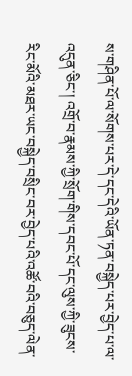ས་གཤིན་པོ་ལ་སོགས་པར་དེ་དང་དེའི་ཡོན་ཏན་བསྐྱེད་པར་བྱེད་པ་ལ་འདུན་ཅིང་། འགྲོ་བ་རྣམས་ཀྱི་སྲོག་གིས་དབང་པོ་དང་ལུས་ཀྱི་ཟུངས་རིང་མོའི་མཐར་ཡང་བསྐྱེད་བསྲིང་བར་བྱེད་པའི་འཚོ་བའི་བཅུད་ལེན་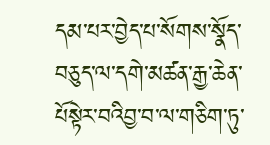དམ་པར་བྱེད་པ་སོགས་སྣོད་བཅུད་ལ་དགེ་མཚན་རྒྱ་ཆེན་པོསྟེར་བའིབྱ་བ་ལ་གཅིག་ཏུ་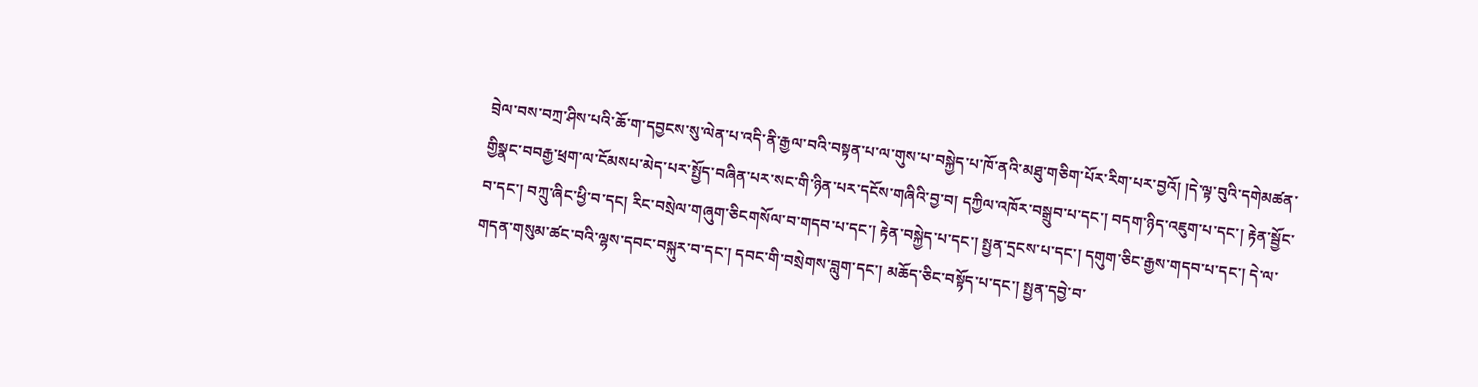བྲེལ་བས་བཀྲ་ཤིས་པའི་ཆོ་ག་དབྱངས་སུ་ལེན་པ་འདི་ནི་རྒྱལ་བའི་བསྟན་པ་ལ་གུས་པ་བསྐྱེད་པ་ཁོ་ནའི་མཐུ་གཅིག་པོར་རིག་པར་བྱའོ། །དེ་ལྟ་བུའི་དགེམཚན་གྱིསྣང་བབརྒྱ་ཕྲག་ལ་ངོམསཔ་མེད་པར་སྤྱོད་བཞིན་པར་སང་གི་ཉིན་པར་དངོས་གཞིའི་བྱ་བ། དཀྱིལ་འཁོར་བསྒྲུབ་པ་དང་། བདག་ཉིད་འཇུག་པ་དང་། རྟེན་སྦྱོང་བ་དང་། བཀྲུ་ཞིང་ཕྱི་བ་དང། རིང་བསྲེལ་གཞུག་ཅིངགསོལ་བ་གདབ་པ་དང་། རྟེན་བསྐྱེད་པ་དང་། སྤྱན་དྲངས་པ་དང་། དགུག་ཅིང་རྒྱས་གདབ་པ་དང་། དེ་ལ་གདན་གསུམ་ཚང་བའི་ལྷས་དབང་བསྐུར་བ་དང་། དབང་གི་བསྲེགས་བླུག་དང་། མཆོད་ཅིང་བསྟོད་པ་དང་། སྤྱན་དབྱེ་བ་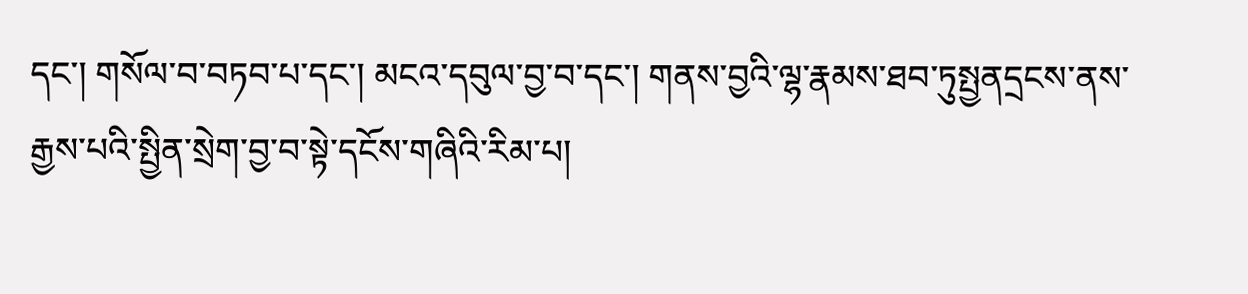དང་། གསོལ་བ་བཏབ་པ་དང་། མངའ་དབུལ་བྱ་བ་དང་། གནས་བྱའི་ལྷ་རྣམས་ཐབ་ཏུསྤྱནདྲངས་ནས་རྒྱས་པའི་སྤྱིན་སྲེག་བྱ་བ་སྟེ་དངོས་གཞིའི་རིམ་པ།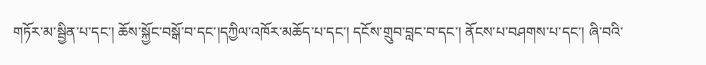གཏོར་མ་སྦྱིན་པ་དང་། ཆོས་སྐྱོང་བསྒོ་བ་དང་།དཀྱིལ་འཁོར་མཆོད་པ་དང་། དངོས་གྲུབ་བླང་བ་དང་། ནོངས་པ་བཤགས་པ་དང་། ཞི་བའི་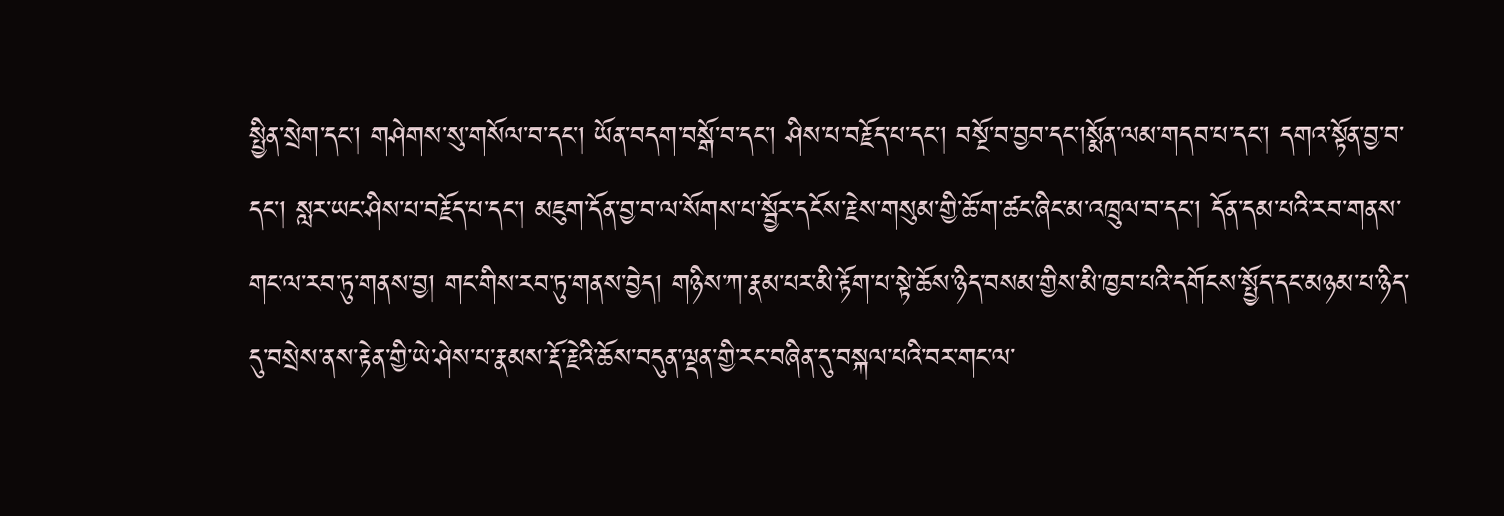སྤྱིན་སྲེག་དང་། གཤེགས་སུ་གསོལ་བ་དང་། ཡོན་བདག་བསྒོ་བ་དང་། ཤིས་པ་བརྗོད་པ་དང་། བསྔོ་བ་བྱབ་དང་།སྨོན་ལམ་གདབ་པ་དང་། དགའ་སྟོན་བྱ་བ་དང་། སླར་ཡང་ཤིས་པ་བརྗོད་པ་དང་། མཇུག་དོན་བྱ་བ་ལ་སོགས་པ་སྦྱོར་དངོས་རྗེས་གསུམ་གྱི་ཆོ་ག་ཚང་ཞིང་མ་འཁྲུལ་བ་དང་། དོན་དམ་པའི་རབ་གནས་གང་ལ་རབ་ཏུ་གནས་བྱ། གང་གིས་རབ་ཏུ་གནས་བྱེད། གཉིས་ཀ་རྣམ་པར་མི་རྟོག་པ་སྟེ་ཆོས་ཉིད་བསམ་གྱིས་མི་ཁྱབ་པའི་དགོངས་སྤྱོད་དང་མཉམ་པ་ཉིད་དུ་བསྲེས་ནས་རྟེན་གྱི་ཡེ་ཤེས་པ་རྣམས་རྡོ་རྗེའི་ཆོས་བདུན་ལྡན་གྱི་རང་བཞིན་དུ་བསྐལ་པའི་བར་གང་ལ་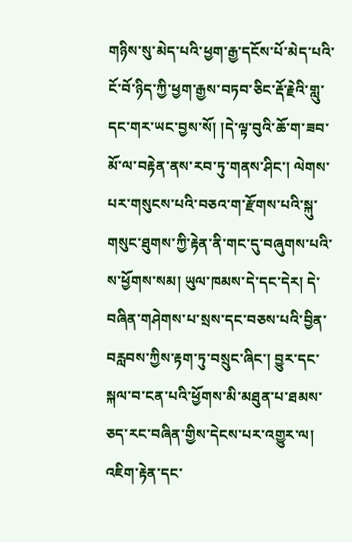གཉིས་སུ་མེད་པའི་ཕྱག་རྒྱ་དངོས་པོ་མེད་པའི་ངོ་བོ་ཉིད་ཀྱི་ཕྱག་རྒྱས་བཏབ་ཅིང་རྡོ་རྗེའི་གླུ་དང་གར་ཡང་བྱས་སོ། །དེ་ལྟ་བུའི་ཆོ་ག་ཟབ་མོ་ལ་བརྟེན་ནས་རབ་ཏུ་གནས་ཤིང་། ལེགས་པར་གསུངས་པའི་བཅའ་ག་རྫོགས་པའི་སྐུ་གསུང་ཐུགས་ཀྱི་རྟེན་ནི་གང་དུ་བཞུགས་པའི་ས་ཕྱོགས་སམ། ཡུལ་ཁམས་དེ་དང་དེར། དེ་བཞིན་གཤེགས་པ་སྲས་དང་བཅས་པའི་བྱིན་བརླབས་ཀྱིས་རྟག་ཏུ་བསྲུང་ཞིང་། བྱུར་དང་སྐལ་བ་ངན་པའི་ཕྱོགས་མི་མཐུན་པ་ཐམས་ཅད་རང་བཞིན་གྱིས་དེངས་པར་འགྱུར་ལ། འཇིག་རྟེན་དང་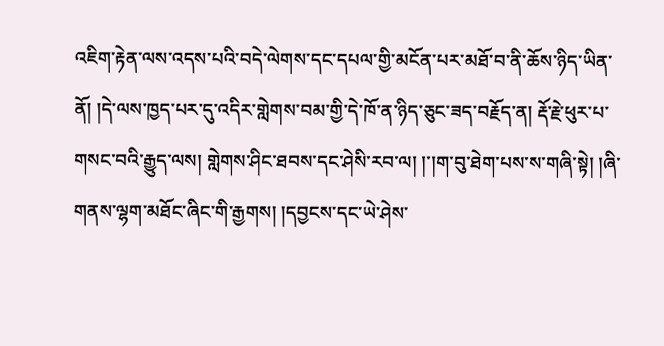འཇིག་རྟེན་ལས་འདས་པའི་བདེ་ལེགས་དང་དཔལ་གྱི་མངོན་པར་མཐོ་བ་ནི་ཆོས་ཉིད་ཡིན་ནོ། །དེ་ལས་ཁྱད་པར་དུ་འདིར་གླེགས་བམ་གྱི་དེ་ཁོ་ན་ཉིད་ཅུང་ཟད་བརྗོད་ན། རྡོ་རྗེ་ཕུར་པ་གསང་བའི་རྒྱུད་ལས། གླེགས་ཤིང་ཐབས་དང་ཤེསི་རབ་ལ། །་།ག་བུ་ཐེག་པས་ས་གཞི་སྟེ། །ཞི་གནས་ལྷག་མཐོང་ཞིང་གི་རྒྱགས། །དབྱངས་དང་ཡེ་ཤེས་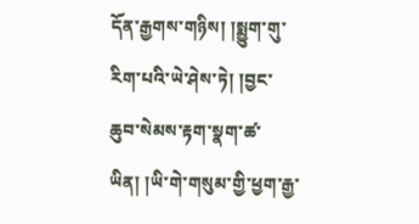དོན་རྒྱགས་གཉིས། །སྨྱུག་གུ་རིག་པའི་ཡེ་ཤེས་ཏེ། །བྱང་ཆུབ་སེམས་རྟག་སྣག་ཚ་ཡིན། །ཡི་གེ་གསུམ་གྱི་ཕྱག་རྒྱ་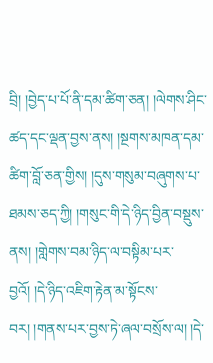བྲི། །བྱེད་པ་པོ་ནི་དམ་ཚིག་ཅན། །ལེགས་ཤིང་ཚད་དང་ལྡན་བྱས་ནས། །སྔགས་མཁན་དམ་ཚིག་བློ་ཅན་གྱིས། །དུས་གསུམ་བཞུགས་པ་ཐམས་ཅད་ཀྱི། །གསུང་གི་དེ་ཉིད་བྱིན་བསྡུས་ནས། །གླེགས་བམ་ཉིད་ལ་བསྟིམ་པར་བྱའོ། །དེ་ཉིད་འཇིག་རྟེན་མ་སྟོངས་བར། །གནས་པར་བྱས་ཏེ་ཞལ་བསྲོས་ལ། །དེ་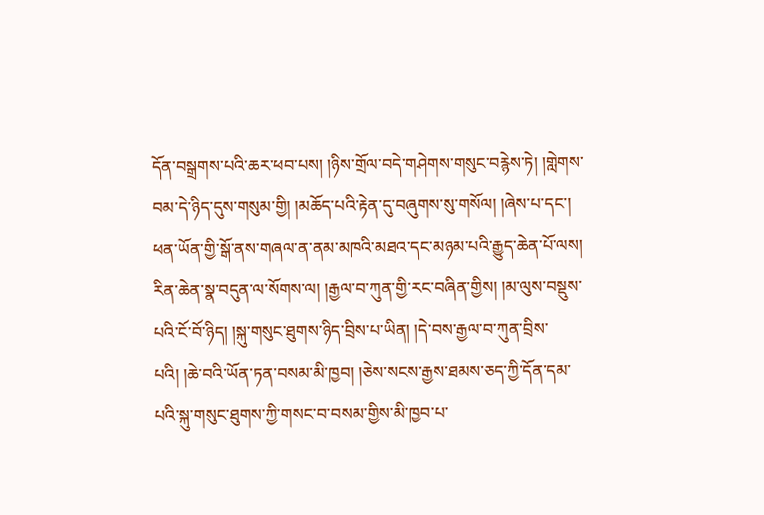དོན་བསྒྲགས་པའི་ཆར་ཕབ་པས། །ཉིས་གྲོལ་བདེ་གཤེགས་གསུང་བརྙེས་ཏེ། །གླེགས་བམ་དེ་ཉིད་དུས་གསུམ་གྱི། །མཆོད་པའི་རྟེན་དུ་བཞུགས་སུ་གསོལ། །ཞེས་པ་དང་། ཕན་ཡོན་གྱི་སྒོ་ནས་གཞལ་ན་ནམ་མཁའི་མཐའ་དང་མཉམ་པའི་རྒྱུད་ཆེན་པོ་ལས། རིན་ཆེན་སྣ་བདུན་ལ་སོགས་ལ། །རྒྱལ་བ་ཀུན་གྱི་རང་བཞིན་གྱིས། །མ་ལུས་བསྡུས་པའི་ངོ་བོ་ཉིད། །སྐུ་གསུང་ཐུགས་ཉིད་བྲིས་པ་ཡིན། །དེ་བས་རྒྱལ་བ་ཀུན་བྲིས་པའི། །ཆེ་བའི་ཡོན་ཏན་བསམ་མི་ཁྱབ། །ཅེས་སངས་རྒྱས་ཐམས་ཅད་ཀྱི་དོན་དམ་པའི་སྐུ་གསུང་ཐུགས་ཀྱི་གསང་བ་བསམ་གྱིས་མི་ཁྱབ་པ་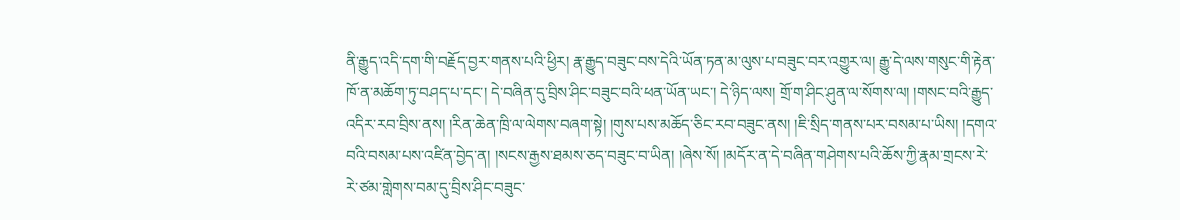ནི་རྒྱུད་འདི་དག་གི་བརྗོད་བྱར་གནས་པའི་ཕྱིར། རྣ་རྒྱུད་བཟུང་བས་དེའི་ཡོན་ཏན་མ་ལུས་པ་བཟུང་བར་འགྱུར་ལ། རྒྱུ་དེ་ལས་གསུང་གི་རྟེན་ཁོ་ན་མཆོག་ཏུ་བཤད་པ་དང་། དེ་བཞིན་དུ་བྲིས་ཤིང་བཟུང་བའི་ཕན་ཡོན་ཡང་། དེ་ཉིད་ལས། གྲོ་ག་ཤིང་ཤུན་ལ་སོགས་ལ། །གསང་བའི་རྒྱུད་འདིར་རབ་བྲིས་ནས། །རིན་ཆེན་ཁྲི་ལ་ལེགས་བཞག་སྟེ། །གུས་པས་མཆོད་ཅིང་རབ་བཟུང་ནས། །ཇི་སྲིད་གནས་པར་བསམ་པ་ཡིས། །དགའ་བའི་བསམ་པས་འཛིན་བྱེད་ན། །སངས་རྒྱས་ཐམས་ཅད་བཟུང་བ་ཡིན། །ཞེས་སོ། །མདོར་ན་དེ་བཞིན་གཤེགས་པའི་ཆོས་ཀྱི་རྣམ་གྲངས་རེ་རེ་ཙམ་གླེགས་བམ་དུ་བྲིས་ཤིང་བཟུང་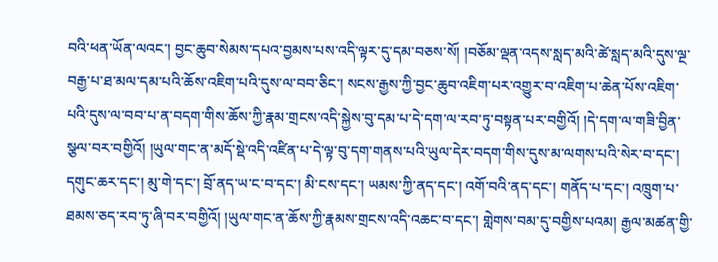བའི་ཕན་ཡོན་ལའང་། བྱང་ཆུབ་སེམས་དཔའ་བྱམས་པས་འདི་ལྟར་དུ་དམ་བཅས་སོ། །བཅོམ་ལྡན་འདས་སླད་མའི་ཚེ་སླད་མའི་དུས་ལྔ་བརྒྱ་པ་ཐ་མལ་དམ་པའི་ཆོས་འཇིག་པའི་དུས་ལ་བབ་ཅིང་། སངས་རྒྱས་ཀྱི་བྱང་ཆུབ་འཇིག་པར་འགྱུར་བ་འཇིག་པ་ཆེན་པོས་འཇིག་པའི་དུས་ལ་བབ་པ་ན་བདག་གིས་ཆོས་ཀྱི་རྣམ་གྲངས་འདི་སྐྱེས་བུ་དམ་པ་དེ་དག་ལ་རབ་ཏུ་བསྟན་པར་བགྱིའོ། །དེ་དག་ལ་གཟི་བྱིན་སྩལ་བར་བགྱིའོ། །ཡུལ་གང་ན་མདོ་སྡེ་འདི་འཛིན་པ་དེ་ལྟ་བུ་དག་གནས་པའི་ཡུལ་དེར་བདག་གིས་དུས་མ་ལགས་པའི་སེར་བ་དང་། དགུང་ཆར་དང་། མུ་གེ་དང་། བྲོ་ནད་ཡ་ང་བ་དང་། མི་ངས་དང་། ཡམས་ཀྱི་ནད་དང་། འགོ་བའི་ནད་དང་། གནོད་པ་དང་། འཁྲུག་པ་ཐམས་ཅད་རབ་ཏུ་ཞི་བར་བགྱིའོ། །ཡུལ་གང་ན་ཆོས་ཀྱི་རྣམས་གྲངས་འདི་འཆང་བ་དང་། གླེགས་བམ་དུ་བགྱིས་པའམ། རྒྱལ་མཚན་གྱི་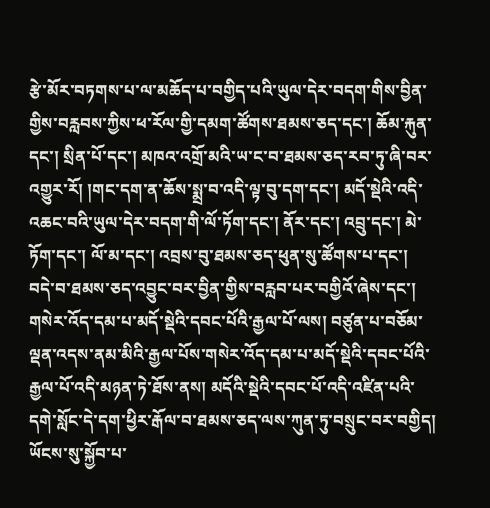རྩེ་མོར་བཏགས་པ་ལ་མཆོད་པ་བགྱིད་པའི་ཡུལ་དེར་བདག་གིས་བྱིན་གྱིས་བརླབས་ཀྱིས་ཕ་རོལ་གྱི་དམག་ཚོགས་ཐམས་ཅད་དང་། ཆོམ་རྐུན་དང་། སྲིན་པོ་དང་། མཁའ་འགྲོ་མའི་ཡ་ང་བ་ཐམས་ཅད་རབ་ཏུ་ཞི་བར་འགྱུར་རོ། །གང་དག་ན་ཆོས་སྨྲ་བ་འདི་ལྟ་བུ་དག་དང་། མདོ་སྡེའི་འདི་འཆང་བའི་ཡུལ་དེར་བདག་གི་ལོ་ཏོག་དང་། ནོར་དང་། འབྲུ་དང་། མེ་ཏོག་དང་། ལོ་མ་དང་། འབྲས་བུ་ཐམས་ཅད་ཕུན་སུ་ཚོགས་པ་དང་། བདེ་བ་ཐམས་ཅད་འབྱུང་བར་བྱིན་གྱིས་བརླབ་པར་བགྱིའོ་ཞེས་དང་། གསེར་འོད་དམ་པ་མདོ་སྡེའི་དབང་པོའི་རྒྱལ་པོ་ལས། བཙུན་པ་བཅོམ་ལྡན་འདས་ནམ་མིའི་རྒྱལ་པོས་གསེར་འོད་དམ་པ་མདོ་སྡེའི་དབང་པོའི་རྒྱལ་པོ་འདི་མཉན་ཏེ་ཐོས་ནས། མདོའི་སྡེའི་དབང་པོ་འདི་འཛིན་པའི་དགེ་སློང་དེ་དག་ཕྱིར་རྒོལ་བ་ཐམས་ཅད་ལས་ཀུན་ཏུ་བསྲུང་བར་བགྱིད། ཡོངས་སུ་སྐྱོབ་པ་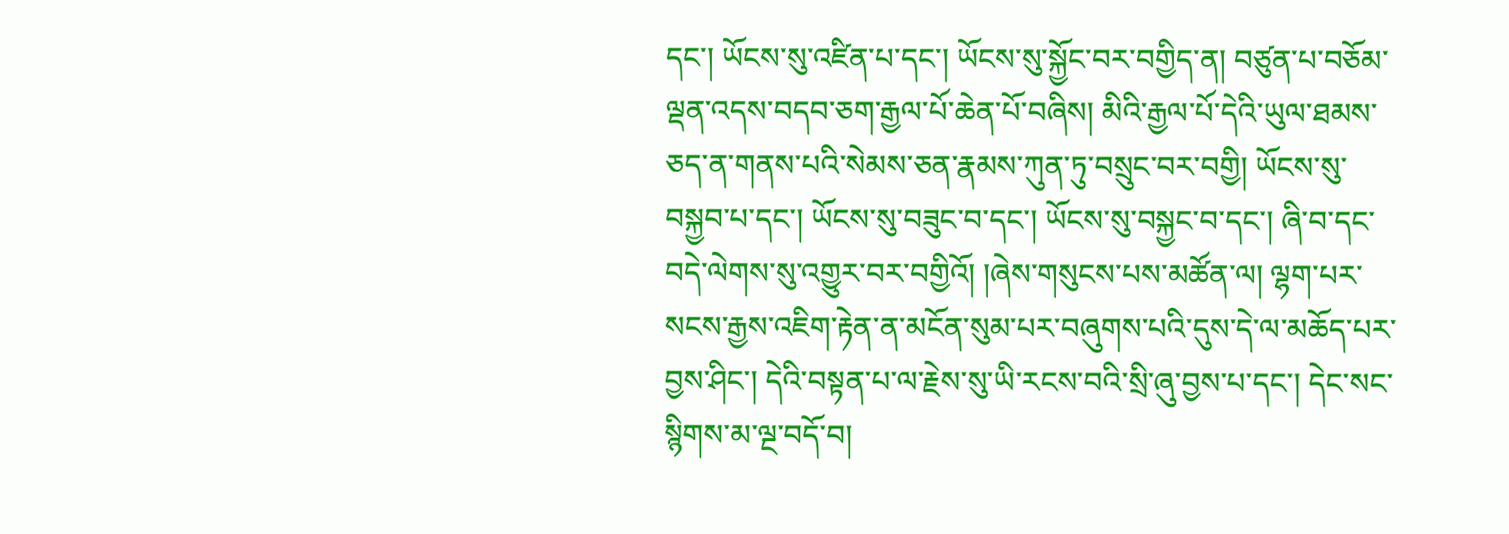དང་། ཡོངས་སུ་འཛིན་པ་དང་། ཡོངས་སུ་སྐྱོང་བར་བགྱིད་ན། བཙུན་པ་བཅོམ་ལྡན་འདས་བདབ་ཅག་རྒྱལ་པོ་ཆེན་པོ་བཞིས། མིའི་རྒྱལ་པོ་དེའི་ཡུལ་ཐམས་ཅད་ན་གནས་པའི་སེམས་ཅན་རྣམས་ཀུན་ཏུ་བསྲུང་བར་བགྱི། ཡོངས་སུ་བསྐྱབ་པ་དང་། ཡོངས་སུ་བཟུང་བ་དང་། ཡོངས་སུ་བསྐྱང་བ་དང་། ཞི་བ་དང་བདེ་ལེགས་སུ་འགྱུར་བར་བགྱིའོ། །ཞེས་གསུངས་པས་མཚོན་ལ། ལྷག་པར་སངས་རྒྱས་འཇིག་རྟེན་ན་མངོན་སུམ་པར་བཞུགས་པའི་དུས་དེ་ལ་མཆོད་པར་བྱས་ཤིང་། དེའི་བསྟན་པ་ལ་རྗེས་སུ་ཡི་རངས་བའི་སྲི་ཞུ་བྱས་པ་དང་། དེང་སང་སྙིགས་མ་ལྔ་བདོ་བ།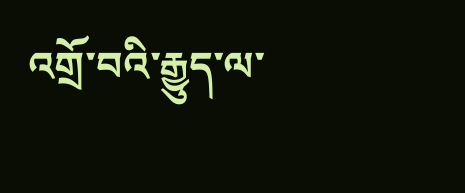འགྲོ་བའི་རྒྱུད་ལ་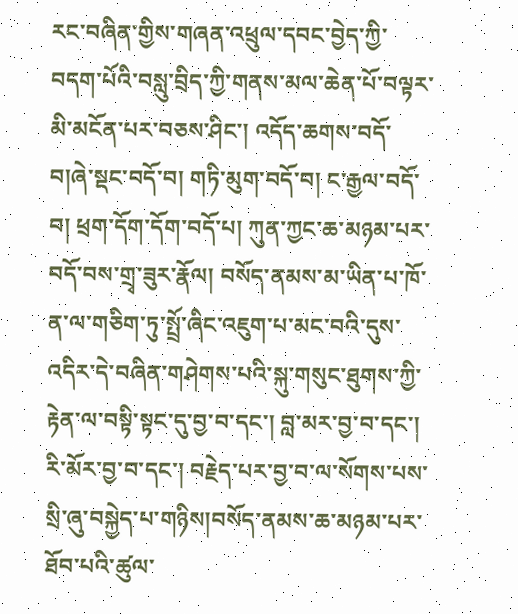རང་བཞིན་གྱིས་གཞན་འཕྲུལ་དབང་བྱེད་ཀྱི་བདག་པོའི་བསླུ་བྲིད་ཀྱི་གནས་མལ་ཆེན་པོ་བལྟར་མི་མངོན་པར་བཅས་ཤིང་། འདོད་ཆགས་བདོ་བ།ཞེ་སྡང་བདོ་བ། གཏི་མུག་བདོ་བ། ང་རྒྱལ་བདོ་བ། ཕྲག་དོག་དོག་བདོ་པ། ཀུན་ཀྱང་ཆ་མཉམ་པར་བདོ་བས་གྲྭ་ཟུར་རྣོལ། བསོད་ནམས་མ་ཡིན་པ་ཁོ་ན་ལ་གཅིག་ཏུ་སྤྲོ་ཞིང་འཇུག་པ་མང་བའི་དུས་འདིར་དེ་བཞིན་གཤེགས་པའི་སྐུ་གསུང་ཐུགས་ཀྱི་རྟེན་ལ་བསྟི་སྟང་དུ་བྱ་བ་དང་། བླ་མར་བྱ་བ་དང་། རི་མོར་བྱ་བ་དང་། བརྗེད་པར་བྱ་བ་ལ་སོགས་པས་སྲི་ཞུ་བསྐྱེད་པ་གཉིས།བསོད་ནམས་ཆ་མཉམ་པར་ཐོབ་པའི་ཚུལ་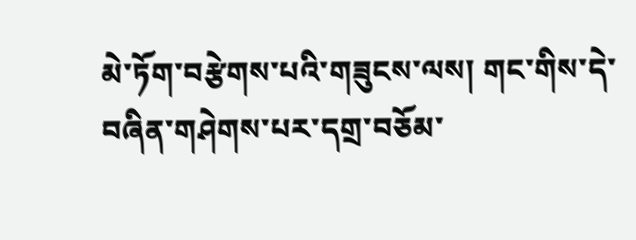མེ་ཏོག་བརྩེགས་པའི་གཟུངས་ལས། གང་གིས་དེ་བཞིན་གཤེགས་པར་དགྲ་བཅོམ་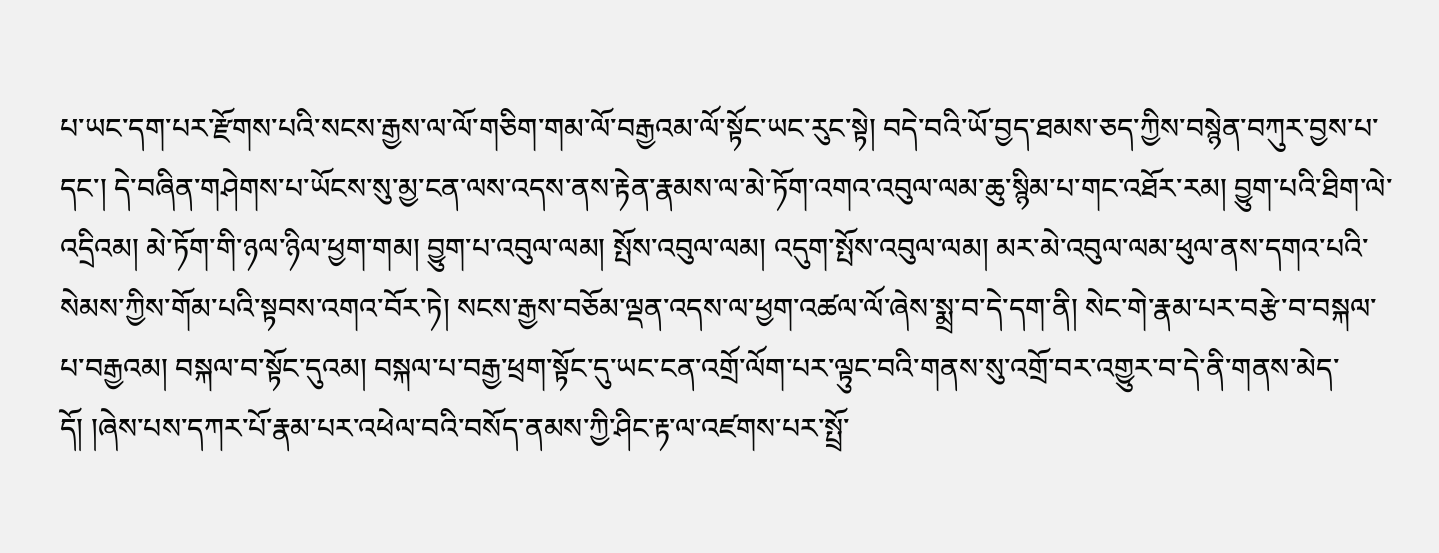པ་ཡང་དག་པར་རྫོགས་པའི་སངས་རྒྱས་ལ་ལོ་གཅིག་གམ་ལོ་བརྒྱའམ་ལོ་སྟོང་ཡང་རུང་སྟེ། བདེ་བའི་ཡོ་བྱད་ཐམས་ཅད་ཀྱིས་བསྙེན་བཀུར་བྱས་པ་དང་། དེ་བཞིན་གཤེགས་པ་ཡོངས་སུ་མྱ་ངན་ལས་འདས་ནས་རྟེན་རྣམས་ལ་མེ་ཏོག་འགའ་འབུལ་ལམ་ཆུ་སྙིམ་པ་གང་འཐོར་རམ། བྱུག་པའི་ཐིག་ལེ་འདྲིའམ། མེ་ཏོག་གི་ཉལ་ཉིལ་ཕྱག་གམ། བྱུག་པ་འབུལ་ལམ། སྤོས་འབུལ་ལམ། འདུག་སྤོས་འབུལ་ལམ། མར་མེ་འབུལ་ལམ་ཕུལ་ནས་དགའ་པའི་སེམས་ཀྱིས་གོམ་པའི་སྟབས་འགའ་བོར་ཏེ། སངས་རྒྱས་བཅོམ་ལྡན་འདས་ལ་ཕྱག་འཚལ་ལོ་ཞེས་སྨྲ་བ་དེ་དག་ནི། སེང་གེ་རྣམ་པར་བརྩེ་བ་བསྐལ་པ་བརྒྱའམ། བསྐལ་བ་སྟོང་དུའམ། བསྐལ་པ་བརྒྱ་ཕྲག་སྟོང་དུ་ཡང་ངན་འགྲོ་ལོག་པར་ལྟུང་བའི་གནས་སུ་འགྲོ་བར་འགྱུར་བ་དེ་ནི་གནས་མེད་དོ། །ཞེས་པས་དཀར་པོ་རྣམ་པར་འཕེལ་བའི་བསོད་ནམས་ཀྱི་ཤིང་རྟ་ལ་འཛགས་པར་སྤྲོ་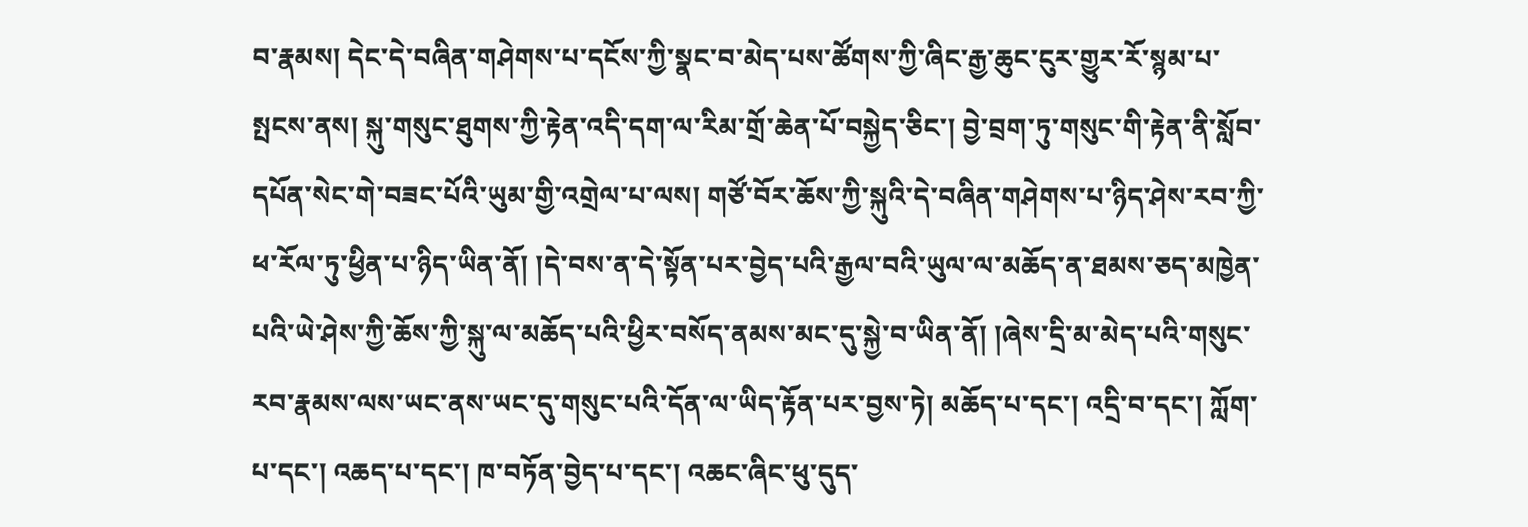བ་རྣམས། དེང་དེ་བཞིན་གཤེགས་པ་དངོས་ཀྱི་སྣང་བ་མེད་པས་ཚོགས་ཀྱི་ཞིང་རྒྱ་ཆུང་ངུར་གྱུར་རོ་སྙམ་པ་སྤངས་ནས། སྐུ་གསུང་ཐུགས་ཀྱི་རྟེན་འདི་དག་ལ་རིམ་གྲོ་ཆེན་པོ་བསྐྱེད་ཅིང་། བྱེ་བྲག་ཏུ་གསུང་གི་རྟེན་ནི་སློབ་དཔོན་སེང་གེ་བཟང་པོའི་ཡུམ་གྱི་འགྲེལ་པ་ལས། གཙོ་བོར་ཆོས་ཀྱི་སྐུའི་དེ་བཞིན་གཤེགས་པ་ཉིད་ཤེས་རབ་ཀྱི་ཕ་རོལ་ཏུ་ཕྱིན་པ་ཉིད་ཡིན་ནོ། །དེ་བས་ན་དེ་སྟོན་པར་བྱེད་པའི་རྒྱལ་བའི་ཡུལ་ལ་མཆོད་ན་ཐམས་ཅད་མཁྱེན་པའི་ཡེ་ཤེས་ཀྱི་ཆོས་ཀྱི་སྐུ་ལ་མཆོད་པའི་ཕྱིར་བསོད་ནམས་མང་དུ་སྐྱེ་བ་ཡིན་ནོ། །ཞེས་དྲི་མ་མེད་པའི་གསུང་རབ་རྣམས་ལས་ཡང་ནས་ཡང་དུ་གསུང་པའི་དོན་ལ་ཡིད་རྟོན་པར་བྱས་ཏེ། མཆོད་པ་དང་། འདྲི་བ་དང་། ཀློག་པ་དང་། འཆད་པ་དང་། ཁ་བཏོན་བྱེད་པ་དང་། འཆང་ཞིང་ཕུ་དུད་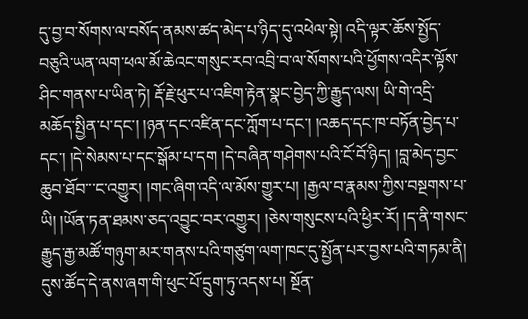དུ་བྱ་བ་སོགས་ལ་བསོད་ནམས་ཚད་མེད་པ་ཉིད་དུ་འཕེལ་སྟེ། འདི་ལྟར་ཆོས་སྤྱོད་བཅུའི་ཡན་ལག་ཕལ་མོ་ཆེའང་གསུང་རབ་འབྲི་བ་ལ་སོགས་པའི་ཕྱོགས་འདིར་ལྟོས་ཤིང་གནས་པ་ཡིན་ཏེ། རྡོ་རྗེ་ཕུར་པ་འཇིག་རྟེན་སྣང་བྱེད་ཀྱི་རྒྱུད་ལས། ཡི་གེ་འདྲི་མཆོད་སྤྱིན་པ་དང་། །ཉན་དང་འཛིན་དང་ཀློག་པ་དང་། །འཆད་དང་ཁ་བཏོན་བྱེད་པ་དང་། །དེ་སེམས་པ་དང་སྒོམ་པ་དག །དེ་བཞིན་གཤེགས་པའི་ངོ་བོ་ཉིད། །བླ་མེད་བྱང་ཆུབ་ཐོབ་་་ང་འགྱུར། །གང་ཞིག་འདི་ལ་མོས་གྱུར་པ། །རྒྱལ་བ་རྣམས་ཀྱིས་བསྔགས་པ་ཡི། །ཡོན་ཏན་ཐམས་ཅད་འབྱུང་བར་འགྱུར། །ཅེས་གསུངས་པའི་ཕྱིར་རོ། །ད་ནི་གསང་རྒྱུད་རྒྱ་མཚོ་གཉུག་མར་གནས་པའི་གཙུག་ལག་ཁང་དུ་སྤྱོན་པར་བྱས་པའི་གཏམ་ནི། དུས་ཚོད་དེ་ནས་ཞག་གི་ཕུང་པོ་དྲུག་ཏུ་འདས་པ། སྔོན་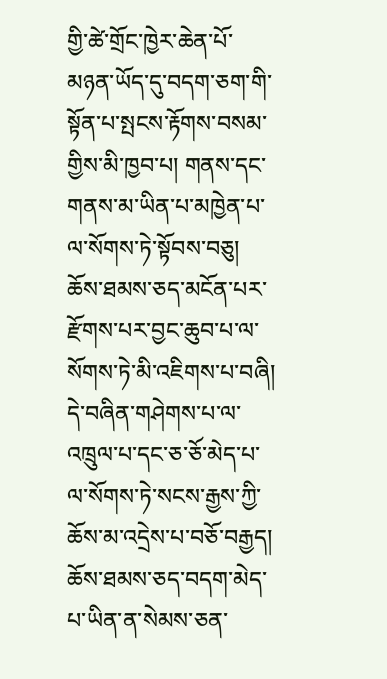གྱི་ཚེ་གྲོང་ཁྱེར་ཆེན་པོ་མཉན་ཡོད་དུ་བདག་ཅག་གི་སྟོན་པ་སྤངས་རྟོགས་བསམ་གྱིས་མི་ཁྱབ་པ། གནས་དང་གནས་མ་ཡིན་པ་མཁྱེན་པ་ལ་སོགས་ཏེ་སྟོབས་བཅུ། ཆོས་ཐམས་ཅད་མངོན་པར་རྫོགས་པར་བྱང་ཆུབ་པ་ལ་སོགས་ཏེ་མི་འཇིགས་པ་བཞི། དེ་བཞིན་གཤེགས་པ་ལ་འཁྲུལ་པ་དང་ཅ་ཅོ་མེད་པ་ལ་སོགས་ཏེ་སངས་རྒྱས་ཀྱི་ཆོས་མ་འདྲེས་པ་བཅོ་བརྒྱད། ཆོས་ཐམས་ཅད་བདག་མེད་པ་ཡིན་ན་སེམས་ཅན་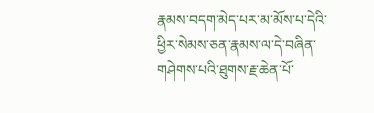རྣམས་བདག་མེད་པར་མ་མོས་པ་དེའི་ཕྱིར་སེམས་ཅན་རྣམས་ལ་དེ་བཞིན་གཤེགས་པའི་ཐུགས་རྗ་ཆེན་པོ་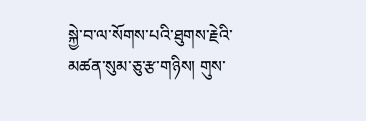སྐྱེ་བ་ལ་སོགས་པའི་ཐུགས་རྗེའི་མཚན་སུམ་ཅུ་རྩ་གཉིས། གུས་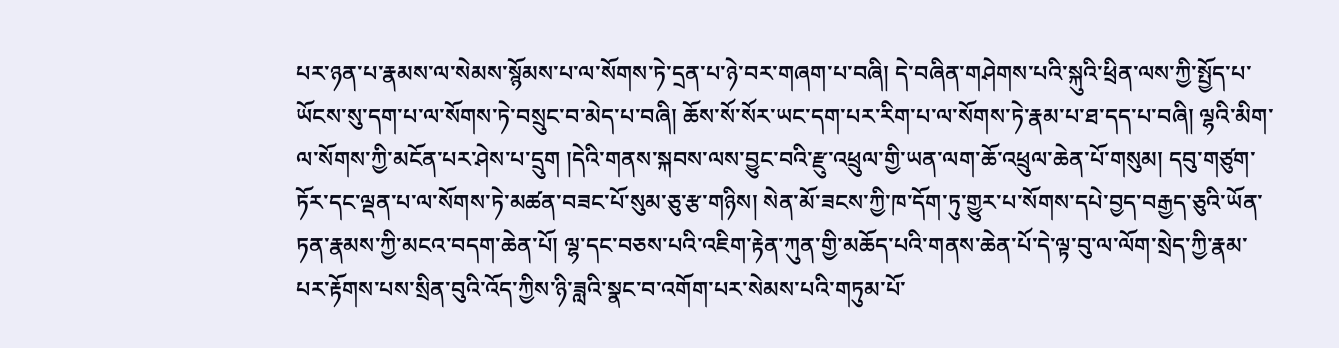པར་ཉན་པ་རྣམས་ལ་སེམས་སྙོམས་པ་ལ་སོགས་ཏེ་དྲན་པ་ཉེ་བར་གཞག་པ་བཞི། དེ་བཞིན་གཤེགས་པའི་སྐུའི་ཕྲིན་ལས་ཀྱི་སྤྱོད་པ་ཡོངས་སུ་དག་པ་ལ་སོགས་ཏེ་བསྲུང་བ་མེད་པ་བཞི། ཆོས་སོ་སོར་ཡང་དག་པར་རིག་པ་ལ་སོགས་ཏེ་རྣམ་པ་ཐ་དད་པ་བཞི། ལྷའི་མིག་ལ་སོགས་ཀྱི་མངོན་པར་ཤེས་པ་དྲུག །དེའི་གནས་སྐབས་ལས་བྱུང་བའི་རྫུ་འཕྲུལ་གྱི་ཡན་ལག་ཆོ་འཕྲུལ་ཆེན་པོ་གསུམ། དབུ་གཙུག་ཏོར་དང་ལྡན་པ་ལ་སོགས་ཏེ་མཚན་བཟང་པོ་སུམ་ཅུ་རྩ་གཉིས། སེན་མོ་ཟངས་ཀྱི་ཁ་དོག་ཏུ་གྱུར་པ་སོགས་དཔེ་བྱད་བརྒྱད་ཅུའི་ཡོན་ཏན་རྣམས་ཀྱི་མངའ་བདག་ཆེན་པོ། ལྷ་དང་བཅས་པའི་འཇིག་རྟེན་ཀུན་གྱི་མཆོད་པའི་གནས་ཆེན་པོ་དེ་ལྟ་བུ་ལ་ལོག་སྲེད་ཀྱི་རྣམ་པར་རྟོགས་པས་སྲིན་བུའི་འོད་ཀྱིས་ཉི་ཟླའི་སྣང་བ་འགོག་པར་སེམས་པའི་གཏུམ་པོ་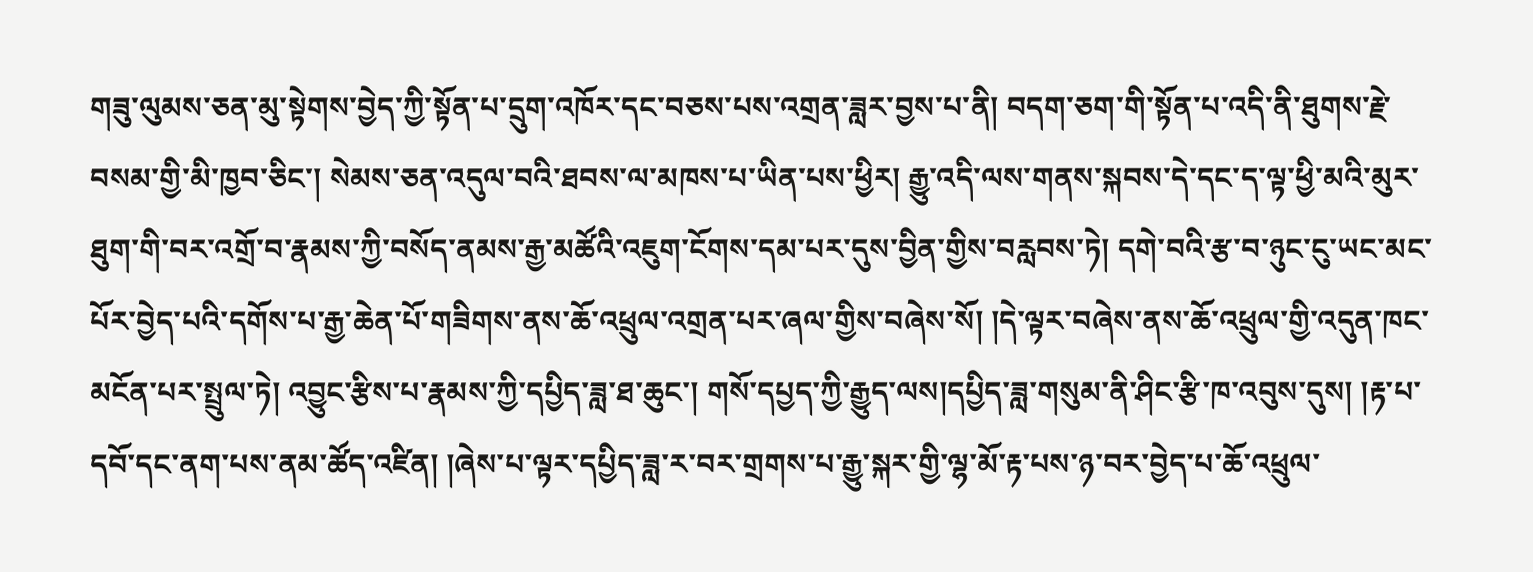གཟུ་ལུམས་ཅན་མུ་སྟེགས་བྱེད་ཀྱི་སྟོན་པ་དྲུག་འཁོར་དང་བཅས་པས་འགྲན་ཟླར་བྱས་པ་ནི། བདག་ཅག་གི་སྟོན་པ་འདི་ནི་ཐུགས་རྗེ་བསམ་གྱི་མི་ཁྱབ་ཅིང་། སེམས་ཅན་འདུལ་བའི་ཐབས་ལ་མཁས་པ་ཡིན་པས་ཕྱིར། རྒྱུ་འདི་ལས་གནས་སྐབས་དེ་དང་ད་ལྟ་ཕྱི་མའི་མུར་ཐུག་གི་བར་འགྲོ་བ་རྣམས་ཀྱི་བསོད་ནམས་རྒྱ་མཚོའི་འཇུག་ངོགས་དམ་པར་དུས་བྱིན་གྱིས་བརླབས་ཏེ། དགེ་བའི་རྩ་བ་ཉུང་ངུ་ཡང་མང་པོར་བྱེད་པའི་དགོས་པ་རྒྱ་ཆེན་པོ་གཟིགས་ནས་ཆོ་འཕྲུལ་འགྲན་པར་ཞལ་གྱིས་བཞེས་སོ། །དེ་ལྟར་བཞེས་ནས་ཆོ་འཕྲུལ་གྱི་འདུན་ཁང་མངོན་པར་སྤྲུལ་ཏེ། འབྱུང་རྩིས་པ་རྣམས་ཀྱི་དཔྱིད་ཟླ་ཐ་ཆུང་། གསོ་དཔྱད་ཀྱི་རྒྱུད་ལས།དཔྱིད་ཟླ་གསུམ་ནི་ཤིང་རྩི་ཁ་འབུས་དུས། །རྟ་པ་དབོ་དང་ནག་པས་ནམ་ཚོད་འཛིན། །ཞེས་པ་ལྟར་དཔྱིད་ཟླ་ར་བར་གྲགས་པ་རྒྱུ་སྐར་གྱི་ལྷ་མོ་རྟ་པས་ཉ་བར་བྱེད་པ་ཆོ་འཕྲུལ་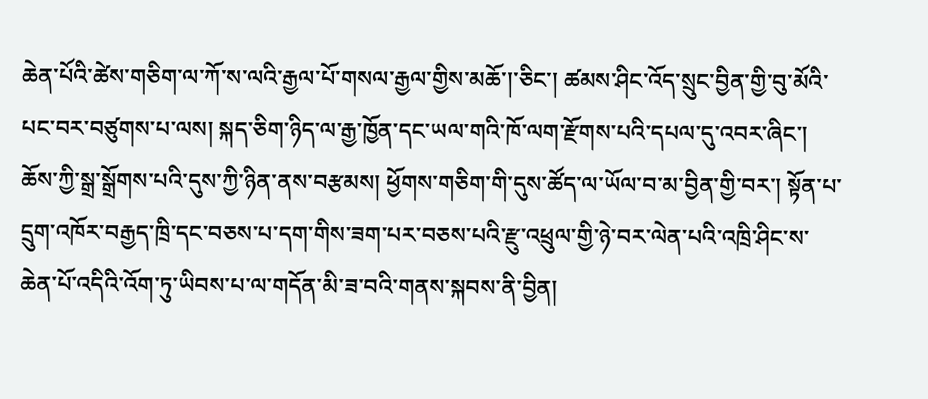ཆེན་པོའི་ཚེས་གཅིག་ལ་ཀོ་ས་ལའི་རྒྱལ་པོ་གསལ་རྒྱལ་གྱིས་མཆོ་།་ཅིང་། ཚམས་ཤིང་འོད་སྲུང་བྱིན་གྱི་བུ་མོའི་པང་བར་བཙུགས་པ་ལས། སྐད་ཅིག་ཉིད་ལ་རྒྱ་ཁྱོན་དང་ཡལ་གའི་ཁོ་ལག་རྫོགས་པའི་དཔལ་དུ་འབར་ཞིང་། ཆོས་ཀྱི་སྒྲ་སྒྲོགས་པའི་དུས་ཀྱི་ཉིན་ནས་བརྩམས། ཕྱོགས་གཅིག་གི་དུས་ཚོད་ལ་ཡོལ་བ་མ་བྱིན་གྱི་བར་། སྟོན་པ་དྲུག་འཁོར་བརྒྱད་ཁྲི་དང་བཅས་པ་དག་གིས་ཟག་པར་བཅས་པའི་རྫུ་འཕྲུལ་གྱི་ཉེ་བར་ལེན་པའི་འཁྲི་ཤིང་ས་ཆེན་པོ་འདིའི་འོག་ཏུ་ཡིབས་པ་ལ་གདོན་མི་ཟ་བའི་གནས་སྐབས་ནི་བྱིན།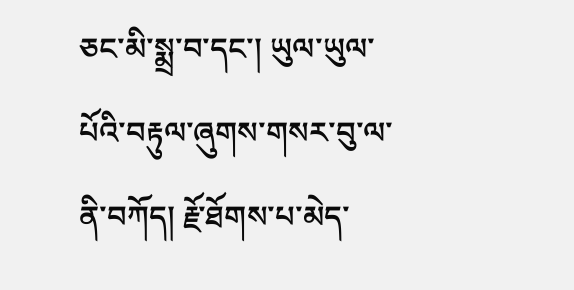ཅང་མི་སྨྲ་བ་དང་། ཡུལ་ཡུལ་པོའི་བརྟུལ་ཞུགས་གསར་བུ་ལ་ནི་བཀོད། རྗོ་ཐོགས་པ་མེད་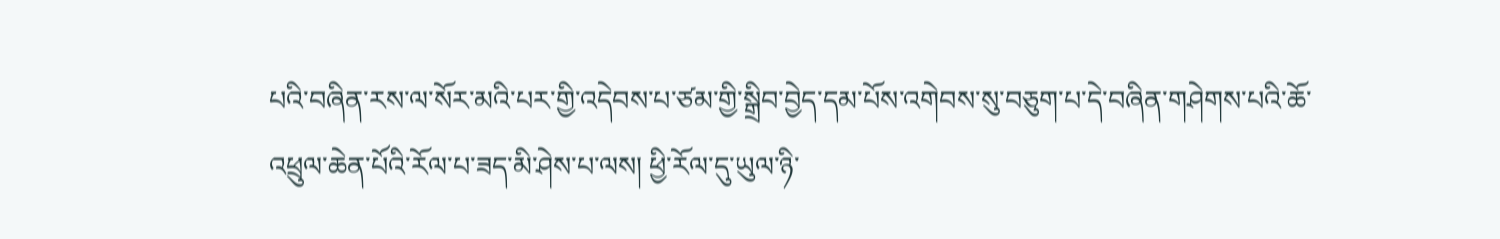པའི་བཞིན་རས་ལ་སོར་མའི་པར་གྱི་འདེབས་པ་ཙམ་གྱི་སྒྲིབ་བྱེད་དམ་པོས་འགེབས་སུ་བཅུག་པ་དེ་བཞིན་གཤེགས་པའི་ཆོ་འཕྲུལ་ཆེན་པོའི་རོལ་པ་ཟད་མི་ཤེས་པ་ལས། ཕྱི་རོལ་དུ་ཡུལ་ཉི་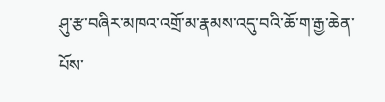ཤུ་རྩ་བཞིར་མཁའ་འགྲོ་མ་རྣམས་འདུ་བའི་ཆོ་ག་རྒྱ་ཆེན་པོས་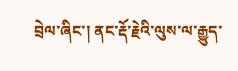བྲེལ་ཞིང་། ནང་རྡོ་རྗེའི་ལུས་ལ་རྒྱུད་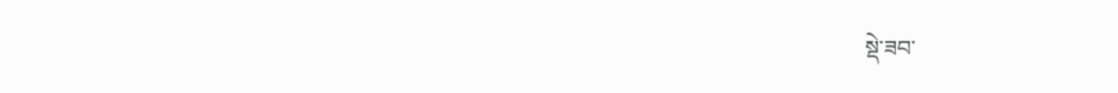སྡེ་ཟབ་